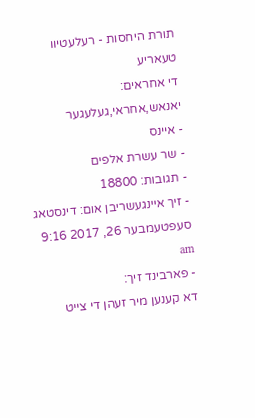תורת היחסות - רעלעטיוו טעאריע
די אחראים: יאנאש,אחראי,געלעגער
- איינס
- שר עשרת אלפים
- תגובות: 18800
- זיך איינגעשריבן אום: דינסטאג סעפטעמבער 26, 2017 9:16 am
- פארבינד זיך:
דא קענען מיר זעהן די צייט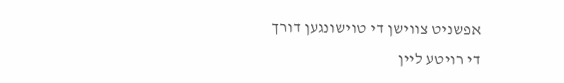אפשניט צווישן די טוישונגען דורך די רויטע ליין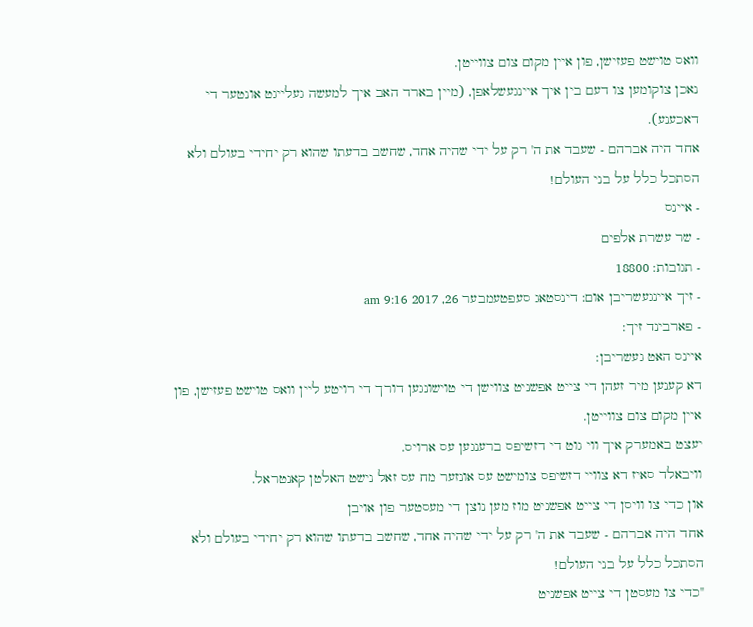וואס טוישט פעזישן, פון איין מקום צום צווייטן.
נאכן צוקומען צו דעם בין איך איינגעשלאפן, (מיין בארד האב איך למעשה געלייגט אונטער די דאכענע).
אחד היה אברהם - שעבד את ה' רק על ידי שהיה אחד, שחשב בדעתו שהוא רק יחידי בעולם ולא הסתכל כלל על בני העולם!
- איינס
- שר עשרת אלפים
- תגובות: 18800
- זיך איינגעשריבן אום: דינסטאג סעפטעמבער 26, 2017 9:16 am
- פארבינד זיך:
איינס האט געשריבן:
דא קענען מיר זעהן די צייט אפשניט צווישן די טוישונגען דורך די רויטע ליין וואס טוישט פעזישן, פון איין מקום צום צווייטן.
יעצט באמערק איך ווי גוט די דזשיפס ברענגען עס ארויס.
וויבאלד סאיז דא צוויי דזשיפס צומישט עס אונזער מח עס זאל נישט האלטן קאנטראל.
און כדי צו וויסן די צייט אפשניט מוז מען נוצן די מעסטער פון אויבן
אחד היה אברהם - שעבד את ה' רק על ידי שהיה אחד, שחשב בדעתו שהוא רק יחידי בעולם ולא הסתכל כלל על בני העולם!
"כדי צו מעסטן די צייט אפשניט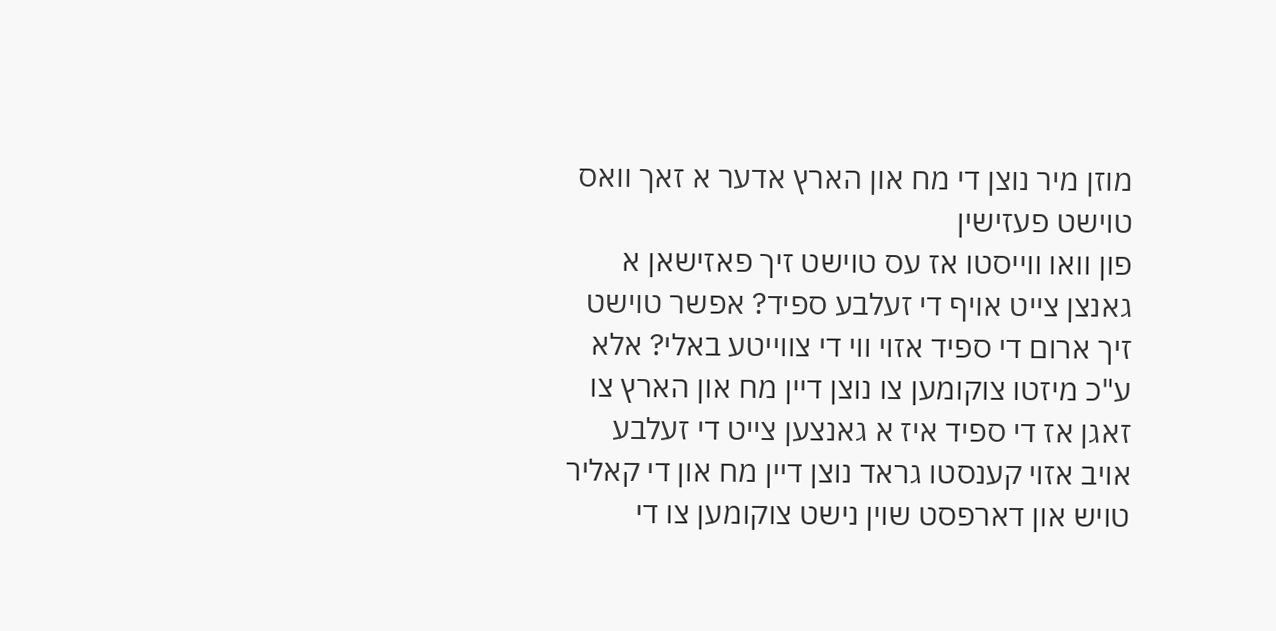מוזן מיר נוצן די מח און הארץ אדער א זאך וואס טוישט פעזישין
פון וואו ווייסטו אז עס טוישט זיך פאזישאן א גאנצן צייט אויף די זעלבע ספיד? אפשר טוישט זיך ארום די ספיד אזוי ווי די צווייטע באלי? אלא ע"כ מיזטו צוקומען צו נוצן דיין מח און הארץ צו זאגן אז די ספיד איז א גאנצען צייט די זעלבע אויב אזוי קענסטו גראד נוצן דיין מח און די קאליר טויש און דארפסט שוין נישט צוקומען צו די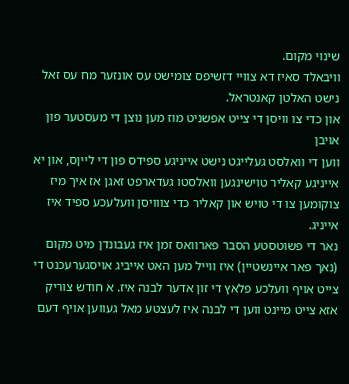שינוי מקום.
וויבאלד סאיז דא צוויי דזשיפס צומישט עס אונזער מח עס זאל נישט האלטן קאנטראל.
און כדי צו וויסן די צייט אפשניט מוז מען נוצן די מעסטער פון אויבן
ווען די וואלסט געלייגט נישט אייניגע ספידס פון די לייןס, און יא אייניגע קאליר טוישינגען וואלסטו געדארפט זאגן אז איך מיז צוקומען צו די טויש און קאליר כדי צווויסן וועלעכע ספיד איז אייניג.
נאר די פשוטסטע הסבר פארוואס זמן איז געבונדן מיט מקום (נאך פאר איינשטיין) איז ווייל מען האט אייביג אויסגערעכנט די צייט אויף וועלכע פלאץ די זון אדער לבנה איז. א חודש צוריק אזא צייט מיינט ווען די לבנה איז לעצטע מאל געווען אויף דעם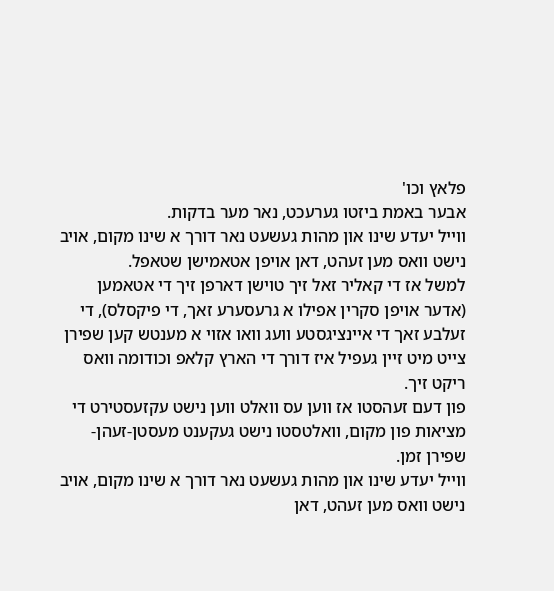פלאץ וכו'
אבער באמת ביזטו גערעכט, נאר מער בדקות.
ווייל יעדע שינו און מהות געשעט נאר דורך א שינו מקום, אויב נישט וואס מען זעהט, דאן אויפן אטאמישן שטאפל.
למשל אז די קאליר זאל זיך טוישן דארפן זיך די אטאמען (אדער אויפן סקרין אפילו א גרעסערע זאך, די פיקסלס), די זעלבע זאך די איינציגסטע וועג וואו אזוי א מענטש קען שפירן צייט מיט זיין געפיל איז דורך די הארץ קלאפ וכודומה וואס ריקט זיך.
פון דעם זעהסטו אז ווען עס וואלט ווען נישט עקזעסטירט די מציאות פון מקום, וואלטסטו נישט געקענט מעסטן-זעהן-שפירן זמן.
ווייל יעדע שינו און מהות געשעט נאר דורך א שינו מקום, אויב נישט וואס מען זעהט, דאן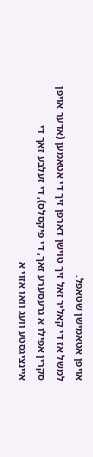אויפן אטאמישן שטאפל.
למשל אז די קאליר זאל זיך טוישן דארפן זיך די אטאמען (אדער אויפן סקרין אפילו א גרעסערע זאך, די פיקסלס), די זעלבע זאך די איינציגסטע וועג וואו אזוי א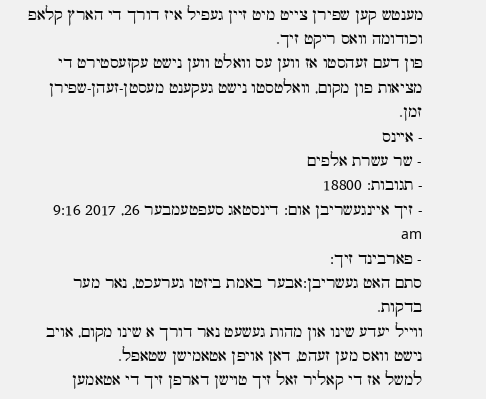מענטש קען שפירן צייט מיט זיין געפיל איז דורך די הארץ קלאפ וכודומה וואס ריקט זיך.
פון דעם זעהסטו אז ווען עס וואלט ווען נישט עקזעסטירט די מציאות פון מקום, וואלטסטו נישט געקענט מעסטן-זעהן-שפירן זמן.
- איינס
- שר עשרת אלפים
- תגובות: 18800
- זיך איינגעשריבן אום: דינסטאג סעפטעמבער 26, 2017 9:16 am
- פארבינד זיך:
סתם האט געשריבן:אבער באמת ביזטו גערעכט, נאר מער בדקות.
ווייל יעדע שינו און מהות געשעט נאר דורך א שינו מקום, אויב נישט וואס מען זעהט, דאן אויפן אטאמישן שטאפל.
למשל אז די קאליר זאל זיך טוישן דארפן זיך די אטאמען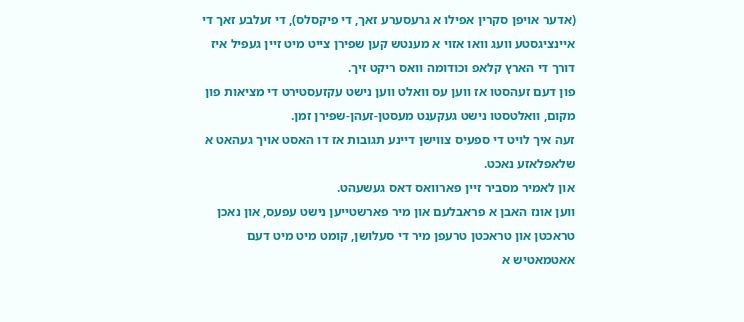(אדער אויפן סקרין אפילו א גרעסערע זאך, די פיקסלס), די זעלבע זאך די איינציגסטע וועג וואו אזוי א מענטש קען שפירן צייט מיט זיין געפיל איז דורך די הארץ קלאפ וכודומה וואס ריקט זיך.
פון דעם זעהסטו אז ווען עס וואלט ווען נישט עקזעסטירט די מציאות פון מקום, וואלטסטו נישט געקענט מעסטן-זעהן-שפירן זמן.
זעה איך לויט די ספעיס צווישן דיינע תגובות אז דו האסט אויך געהאט א שלאפלאזע נאכט.
און לאמיר מסביר זיין פארוואס דאס געשעהט.
ווען אונז האבן א פראבלעם און מיר פארשטייען נישט עפעס, און נאכן טראכטן און טראכטן טרעפן מיר די סעלושן, קומט מיט מיט דעם אאטמאטיש א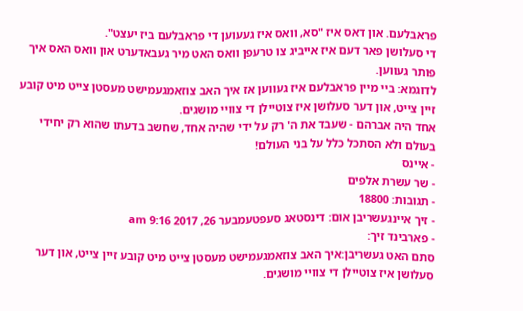פראבלעם. און דאס איז "סא, וואס איז געעוען די פראבלעם ביז יעצט".
די סעלושן פאר דעם איז אייביג צו טרעפן וואס האט מיר געבאדערט און וואס האס איך פותר געווען.
לדוגמא: ביי מיין פראבלעם איז געווען אז איך האב צוזאמגעמישט מעסטן צייט מיט קובע זיין צייט, און דער סעלושן איז צוטיילן די צוויי מושגים.
אחד היה אברהם - שעבד את ה' רק על ידי שהיה אחד, שחשב בדעתו שהוא רק יחידי בעולם ולא הסתכל כלל על בני העולם!
- איינס
- שר עשרת אלפים
- תגובות: 18800
- זיך איינגעשריבן אום: דינסטאג סעפטעמבער 26, 2017 9:16 am
- פארבינד זיך:
סתם האט געשריבן:איך האב צוזאמגעמישט מעסטן צייט מיט קובע זיין צייט, און דער סעלושן איז צוטיילן די צוויי מושגים.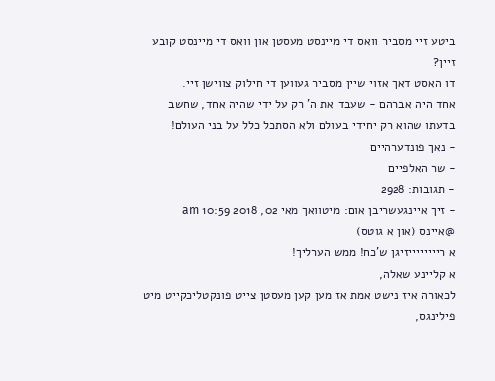ביטע זיי מסביר וואס די מיינסט מעסטן און וואס די מיינסט קובע זיין?
דו האסט דאך אזוי שיין מסביר געווען די חילוק צווישן זיי.
אחד היה אברהם - שעבד את ה' רק על ידי שהיה אחד, שחשב בדעתו שהוא רק יחידי בעולם ולא הסתכל כלל על בני העולם!
- נאך פונדערהיים
- שר האלפיים
- תגובות: 2928
- זיך איינגעשריבן אום: מיטוואך מאי 02, 2018 10:59 am
@איינס (און א גוטס)
א רייייייייזיגן ש'כח! ממש הערליך!
א קליינע שאלה,
לכאורה איז נישט אמת אז מען קען מעסטן צייט פונקטליכקייט מיט פילינגס,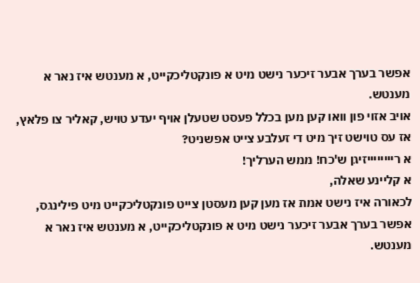אפשר בערך אבער זיכער נישט מיט א פונקטליכקייט, א מענטש איז נאר א מענטש.
אויב אזוי פון וואו קען מען בכלל פעסט שטעלן אויף יעדע טויש, קאליר צו פלאץ, אז עס טוישט זיך מיט די זעלבע צייט אפשניט?
א רייייייייזיגן ש'כח! ממש הערליך!
א קליינע שאלה,
לכאורה איז נישט אמת אז מען קען מעסטן צייט פונקטליכקייט מיט פילינגס, אפשר בערך אבער זיכער נישט מיט א פונקטליכקייט, א מענטש איז נאר א מענטש.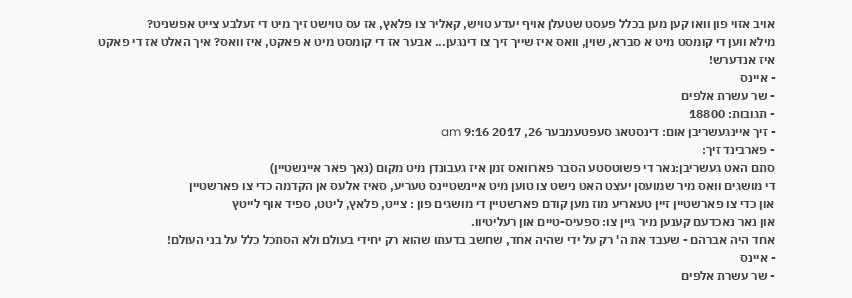אויב אזוי פון וואו קען מען בכלל פעסט שטעלן אויף יעדע טויש, קאליר צו פלאץ, אז עס טוישט זיך מיט די זעלבע צייט אפשניט?
מילא ווען די קומסט מיט א סברא, שוין, וואס איז שייך זיך צו דינגען... אבער אז די קומסט מיט א פאקט, איז וואס? איך האלט אז די פאקט איז אנדערש!
- איינס
- שר עשרת אלפים
- תגובות: 18800
- זיך איינגעשריבן אום: דינסטאג סעפטעמבער 26, 2017 9:16 am
- פארבינד זיך:
סתם האט געשריבן:נאר די פשוטסטע הסבר פארוואס זמן איז געבונדן מיט מקום (נאך פאר איינשטיין)
די מושגים וואס מיר שמועסן יעצט האט נישט צו טוען מיט איינשטיינס טעריע, סאיז אלעס אן הקדמה כדי צו פארשטיין
און כדי צו פארשטיין זיין טעאריע מוז מען קודם פארשטיין די מושגים פון : צייט, פלאץ, ליטט, ספיד אוף לייטץ
און נאר נאכדעם קענען מיר גיין צו: ספעיס-טיים און רעליטיוו.
אחד היה אברהם - שעבד את ה' רק על ידי שהיה אחד, שחשב בדעתו שהוא רק יחידי בעולם ולא הסתכל כלל על בני העולם!
- איינס
- שר עשרת אלפים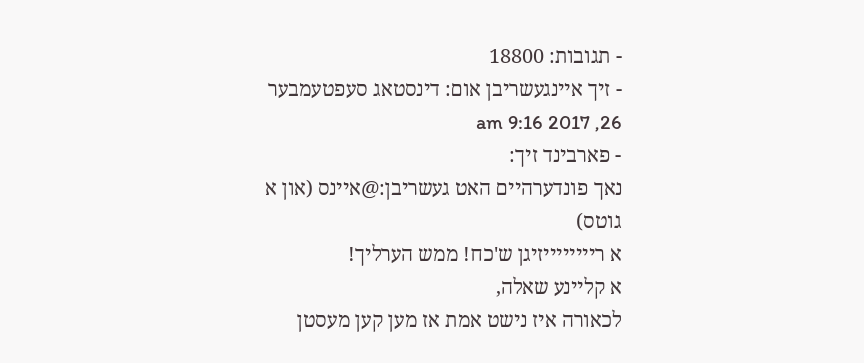- תגובות: 18800
- זיך איינגעשריבן אום: דינסטאג סעפטעמבער 26, 2017 9:16 am
- פארבינד זיך:
נאך פונדערהיים האט געשריבן:@איינס (און א גוטס)
א רייייייייזיגן ש'כח! ממש הערליך!
א קליינע שאלה,
לכאורה איז נישט אמת אז מען קען מעסטן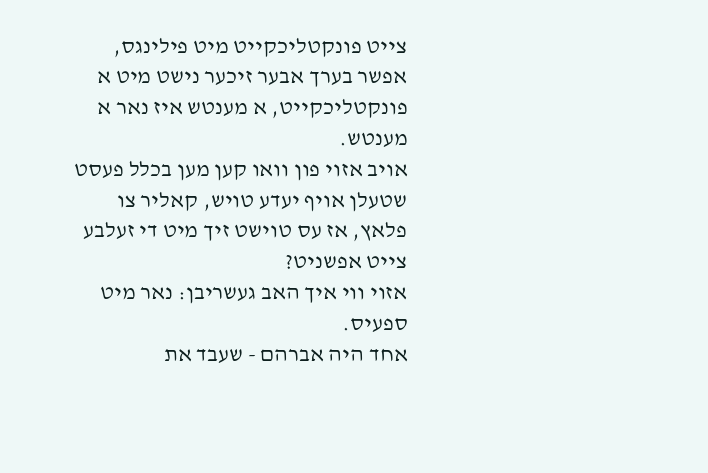צייט פונקטליכקייט מיט פילינגס, אפשר בערך אבער זיכער נישט מיט א פונקטליכקייט, א מענטש איז נאר א מענטש.
אויב אזוי פון וואו קען מען בכלל פעסט שטעלן אויף יעדע טויש, קאליר צו פלאץ, אז עס טוישט זיך מיט די זעלבע צייט אפשניט?
אזוי ווי איך האב געשריבן: נאר מיט ספעיס.
אחד היה אברהם - שעבד את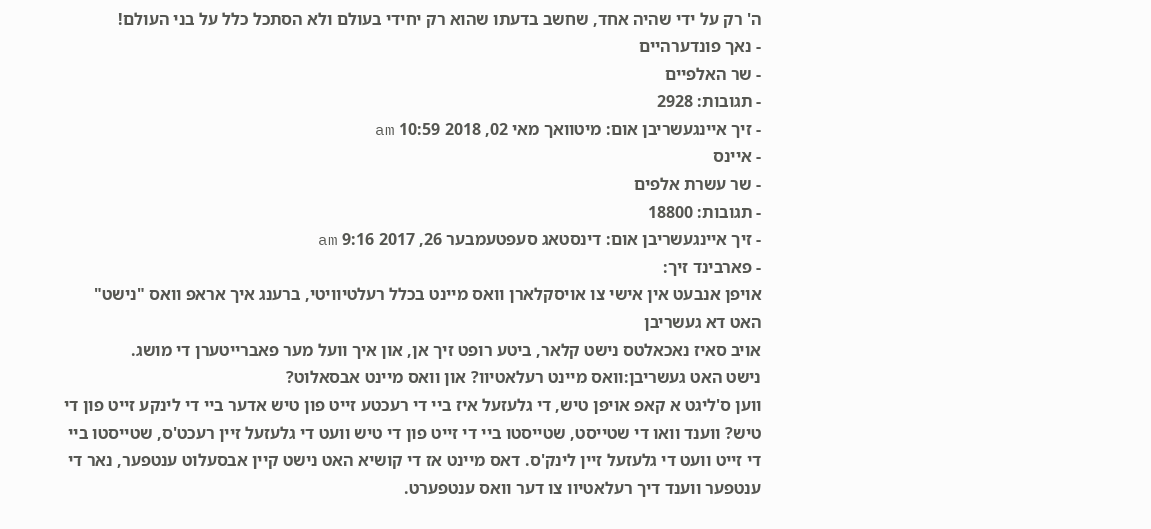ה' רק על ידי שהיה אחד, שחשב בדעתו שהוא רק יחידי בעולם ולא הסתכל כלל על בני העולם!
- נאך פונדערהיים
- שר האלפיים
- תגובות: 2928
- זיך איינגעשריבן אום: מיטוואך מאי 02, 2018 10:59 am
- איינס
- שר עשרת אלפים
- תגובות: 18800
- זיך איינגעשריבן אום: דינסטאג סעפטעמבער 26, 2017 9:16 am
- פארבינד זיך:
אויפן אנבעט אין אישי צו אויסקלארן וואס מיינט בכלל רעלטיוויטי, ברענג איך אראפ וואס "נישט" האט דא געשריבן
אויב סאיז נאכאלטס נישט קלאר, ביטע רופט זיך אן, און איך וועל מער פאברייטערן די מושג.
נישט האט געשריבן:וואס מיינט רעלאטיוו? און וואס מיינט אבסאלוט?
ווען ס'ליגט א קאפ אויפן טיש, די גלעזעל איז ביי די רעכטע זייט פון טיש אדער ביי די לינקע זייט פון די טיש? ווענד וואו די שטייסט, שטייסטו ביי די זייט פון די טיש וועט די גלעזעל זיין רעכט'ס, שטייסטו ביי די זייט וועט די גלעזעל זיין לינק'ס. דאס מיינט אז די קושיא האט נישט קיין אבסעלוט ענטפער, נאר די ענטפער ווענד דיך רעלאטיוו צו דער וואס ענטפערט.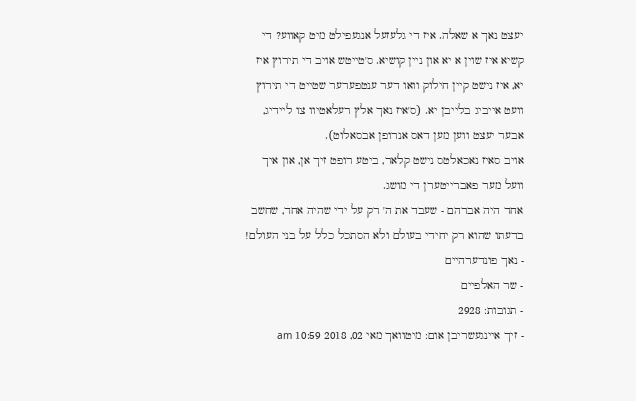יעצט נאך א שאלה. איז די גלעזעל אנגעפילט מיט קאווע? די קשיא איז שוין א יא און ניין קושיא. ס'טייטש אויב די תירוץ איז יא, איז נישט קיין חילוק וואו דער ענטפערער שטייט די תירוץ וועט אייביג בלייבן יא. (ס'איז נאך אלץ רעלאטיוו צו ליידיג, אבער יעצט ווען מען דאס אנרופן אבסאלוט).
אויב סאיז נאכאלטס נישט קלאר, ביטע רופט זיך אן, און איך וועל מער פאברייטערן די מושג.
אחד היה אברהם - שעבד את ה' רק על ידי שהיה אחד, שחשב בדעתו שהוא רק יחידי בעולם ולא הסתכל כלל על בני העולם!
- נאך פונדערהיים
- שר האלפיים
- תגובות: 2928
- זיך איינגעשריבן אום: מיטוואך מאי 02, 2018 10:59 am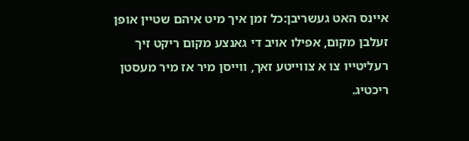איינס האט געשריבן:כל זמן איך מיט איהם שטיין אופן זעלבן מקום, אפילו אויב די גאנצע מקום ריקט זיך רעליטייו צו א צווייטע זאך, ווייסן מיר אז מיר מעסטן ריכטיג.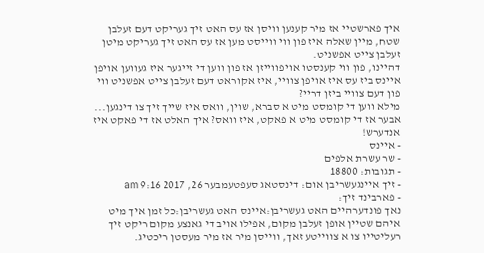איך פארשטיי אז מיר קענען וויסן אז עס האט זיך געריקט דעם זעלבן שטח, מיין שאלה איז פון ווי ווייסט מען אז עס האט זיך געריקט מיטן זעלבן צייט אפשניט.
דהיינו, פון ווי קענסטו אויפווייזן אז פון ווען די זייגער איז געווען אויפן איינס ביז עס איז אויפן צוויי, איז אקוראט דעם זעלבן צייט אפשניט ווי פון דעם צוויי ביזן דריי?
מילא ווען די קומסט מיט א סברא, שוין, וואס איז שייך זיך צו דינגען... אבער אז די קומסט מיט א פאקט, איז וואס? איך האלט אז די פאקט איז אנדערש!
- איינס
- שר עשרת אלפים
- תגובות: 18800
- זיך איינגעשריבן אום: דינסטאג סעפטעמבער 26, 2017 9:16 am
- פארבינד זיך:
נאך פונדערהיים האט געשריבן:איינס האט געשריבן:כל זמן איך מיט איהם שטיין אופן זעלבן מקום, אפילו אויב די גאנצע מקום ריקט זיך רעליטייו צו א צווייטע זאך, ווייסן מיר אז מיר מעסטן ריכטיג.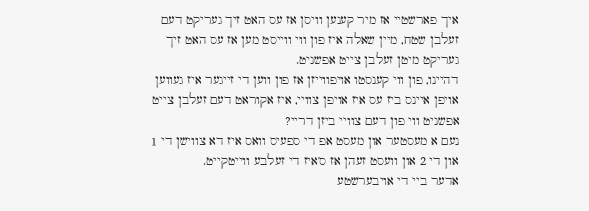איך פארשטיי אז מיר קענען וויסן אז עס האט זיך געריקט דעם זעלבן שטח, מיין שאלה איז פון ווי ווייסט מען אז עס האט זיך געריקט מיטן זעלבן צייט אפשניט.
דהיינו, פון ווי קענסטו אויפווייזן אז פון ווען די זייגער איז געווען אויפן איינס ביז עס איז אויפן צוויי, איז אקוראט דעם זעלבן צייט אפשניט ווי פון דעם צוויי ביזן דריי?
נעם א מעסטער און מעסט אפ די ספעיס וואס איז דא צווישן די 1 און די 2 און וועסט זעהן אז ס'איז די זעלבע ווייטקייט.
אדער ביי די אויבערשטע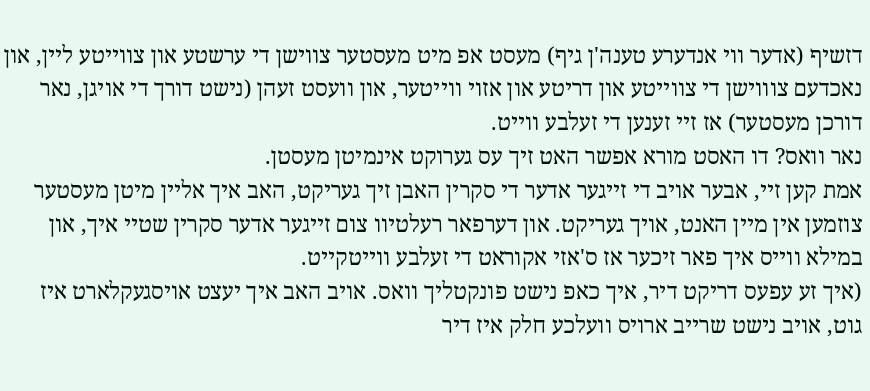דזשיף (אדער ווי אנדערע טענה'ן גיף) מעסט אפ מיט מעסטער צווישן די ערשטע און צווייטע ליין, און נאכדעם צוווישן די צווייטע און דריטע און אזוי ווייטער, און וועסט זעהן (נישט דורך די אויגן, נאר דורכן מעסטער) אז זיי זענען די זעלבע ווייט.
נאר וואס? דו האסט מורא אפשר האט זיך עס גערוקט אינמיטן מעסטן.
אמת קען זיי, אבער אויב די זייגער אדער די סקרין האבן זיך געריקט, האב איך אליין מיטן מעסטער צוזמען אין מיין האנט, אויך געריקט. און דערפאר רעלטיוו צום זייגער אדער סקרין שטיי איך, און במילא ווייס איך פאר זיכער אז ס'אזי אקוראט די זעלבע ווייטקייט.
(איך זע עפעס דריקט דיר, איך כאפ נישט פונקטליך וואס. אויב האב איך יעצט אויסגעקלארט איז גוט, אויב נישט שרייב ארויס וועלכע חלק איז דיר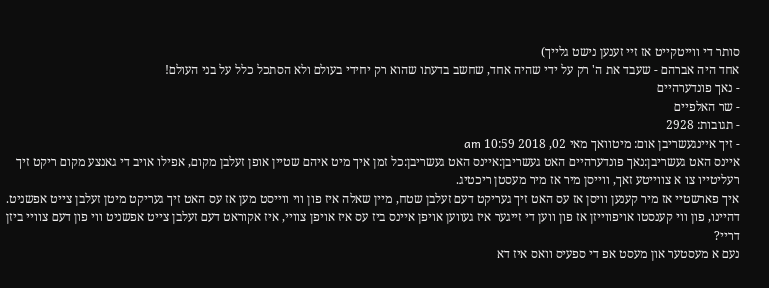סותר די ווייטקייט אז זיי זענען נישט גלייך)
אחד היה אברהם - שעבד את ה' רק על ידי שהיה אחד, שחשב בדעתו שהוא רק יחידי בעולם ולא הסתכל כלל על בני העולם!
- נאך פונדערהיים
- שר האלפיים
- תגובות: 2928
- זיך איינגעשריבן אום: מיטוואך מאי 02, 2018 10:59 am
איינס האט געשריבן:נאך פונדערהיים האט געשריבן:איינס האט געשריבן:כל זמן איך מיט איהם שטיין אופן זעלבן מקום, אפילו אויב די גאנצע מקום ריקט זיך רעליטייו צו א צווייטע זאך, ווייסן מיר אז מיר מעסטן ריכטיג.
איך פארשטיי אז מיר קענען וויסן אז עס האט זיך געריקט דעם זעלבן שטח, מיין שאלה איז פון ווי ווייסט מען אז עס האט זיך געריקט מיטן זעלבן צייט אפשניט.
דהיינו, פון ווי קענסטו אויפווייזן אז פון ווען די זייגער איז געווען אויפן איינס ביז עס איז אויפן צוויי, איז אקוראט דעם זעלבן צייט אפשניט ווי פון דעם צוויי ביזן דריי?
נעם א מעסטער און מעסט אפ די ספעיס וואס איז דא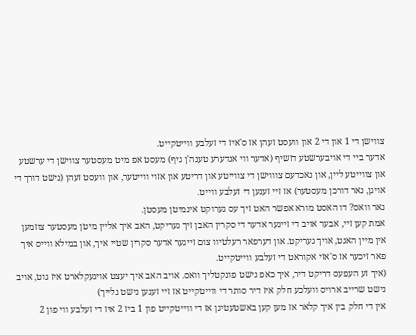צווישן די 1 און די 2 און וועסט זעהן אז ס'איז די זעלבע ווייטקייט.
אדער ביי די אויבערשטע דזשיף (אדער ווי אנדערע טענה'ן גיף) מעסט אפ מיט מעסטער צווישן די ערשטע און צווייטע ליין, און נאכדעם צוווישן די צווייטע און דריטע און אזוי ווייטער, און וועסט זעהן (נישט דורך די אויגן, נאר דורכן מעסטער) אז זיי זענען די זעלבע ווייט.
נאר וואס? דו האסט מורא אפשר האט זיך עס גערוקט אינמיטן מעסטן.
אמת קען זיי, אבער אויב די זייגער אדער די סקרין האבן זיך געריקט, האב איך אליין מיטן מעסטער צוזמען אין מיין האנט, אויך געריקט. און דערפאר רעלטיוו צום זייגער אדער סקרין שטיי איך, און במילא ווייס איך פאר זיכער אז ס'אזי אקוראט די זעלבע ווייטקייט.
(איך זע העפעס דריקט דיר, איך כאפ נישט פונקטליך וואס. אויב האב איך יעצט אויגעקלארט איז גוט, אויב נישט שרייב ארויס וועלכע חלק איז דיר סותר די ווייטקייט אז זיי זענען נישט גלייך)
אין די חלק בין איך קלאר אז מען קען באשטעטיגן אז די ווייטקייט פון 1 ביז 2 איז די זעלבע ווי פון 2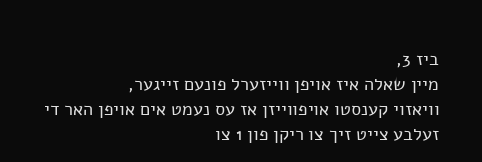ביז 3,
מיין שאלה איז אויפן ווייזערל פונעם זייגער,
וויאזוי קענסטו אויפווייזן אז עס נעמט אים אויפן האר די זעלבע צייט זיך צו ריקן פון 1 צו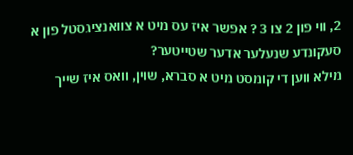2, ווי פון 2 צו 3 ? אפשר איז עס מיט א צוואנציגסטל פון א סעקונדע שנעלער אדער שטייטער?
מילא ווען די קומסט מיט א סברא, שוין, וואס איז שייך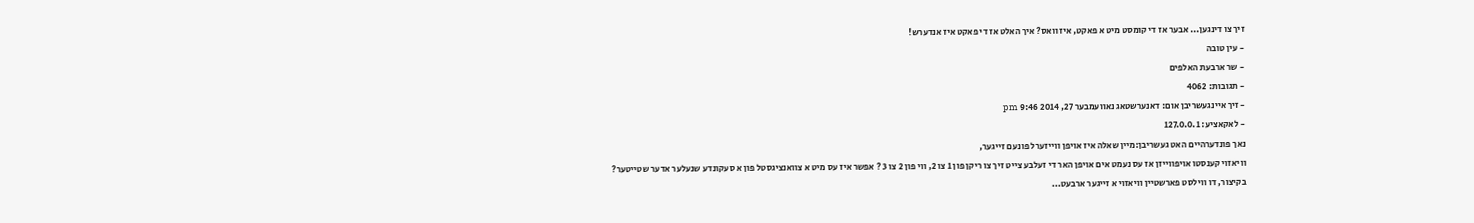זיך צו דינגען... אבער אז די קומסט מיט א פאקט, איז וואס? איך האלט אז די פאקט איז אנדערש!
- עין טובה
- שר ארבעת האלפים
- תגובות: 4062
- זיך איינגעשריבן אום: דאנערשטאג נאוועמבער 27, 2014 9:46 pm
- לאקאציע: 127.0.0.1
נאך פונדערהיים האט געשריבן:מיין שאלה איז אויפן ווייזערל פונעם זייגער,
וויאזוי קענסטו אויפווייזן אז עס נעמט אים אויפן האר די זעלבע צייט זיך צו ריקן פון 1 צו 2, ווי פון 2 צו 3 ? אפשר איז עס מיט א צוואנציגסטל פון א סעקונדע שנעלער אדער שטייטער?
בקיצור, דו ווילסט פארשטיין וויאזוי א זייגער ארבעט...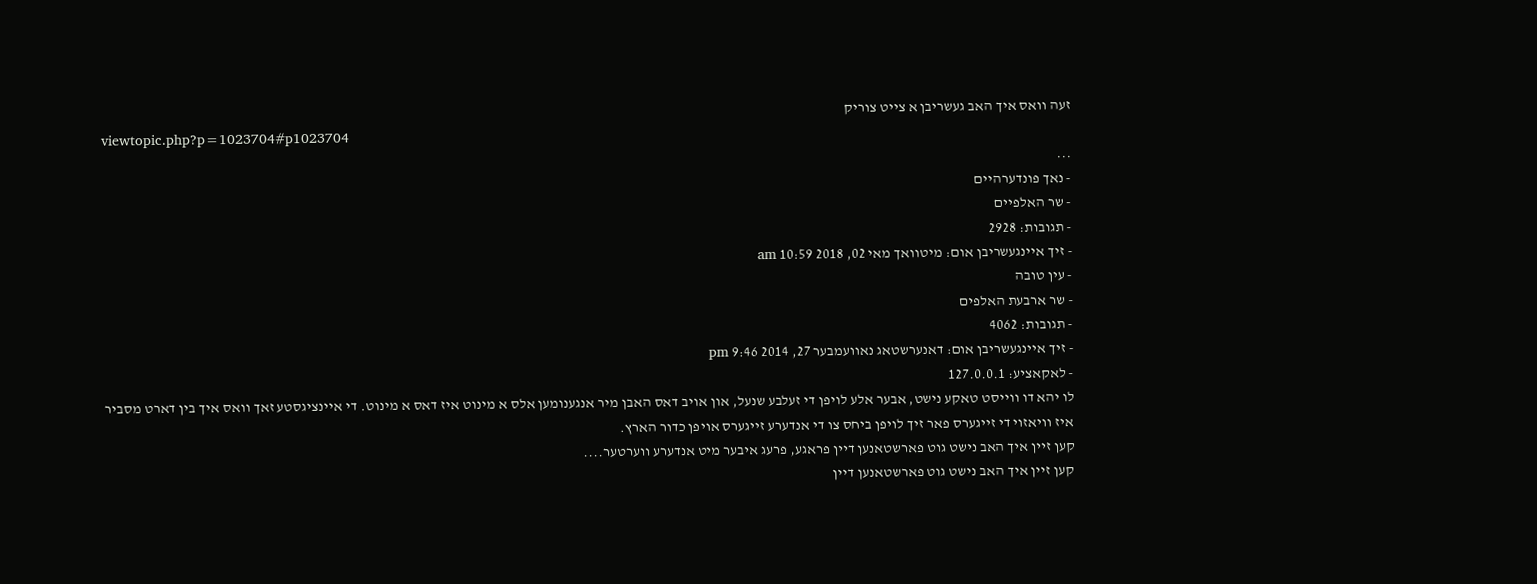זעה וואס איך האב געשריבן א צייט צוריק
viewtopic.php?p=1023704#p1023704
...
- נאך פונדערהיים
- שר האלפיים
- תגובות: 2928
- זיך איינגעשריבן אום: מיטוואך מאי 02, 2018 10:59 am
- עין טובה
- שר ארבעת האלפים
- תגובות: 4062
- זיך איינגעשריבן אום: דאנערשטאג נאוועמבער 27, 2014 9:46 pm
- לאקאציע: 127.0.0.1
לו יהא דו ווייסט טאקע נישט, אבער אלע לויפן די זעלבע שנעל, און אויב דאס האבן מיר אנגענומען אלס א מינוט איז דאס א מינוט. די איינציגסטע זאך וואס איך בין דארט מסביר איז וויאזוי די זייגערס פאר זיך לויפן ביחס צו די אנדערע זייגערס אויפן כדור הארץ.
קען זיין איך האב נישט גוט פארשטאנען דיין פראגע, פרעג איבער מיט אנדערע ווערטער....
קען זיין איך האב נישט גוט פארשטאנען דיין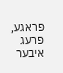פראגע, פרעג איבער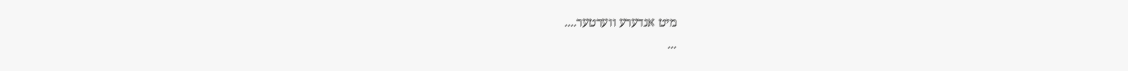מיט אנדערע ווערטער....
...